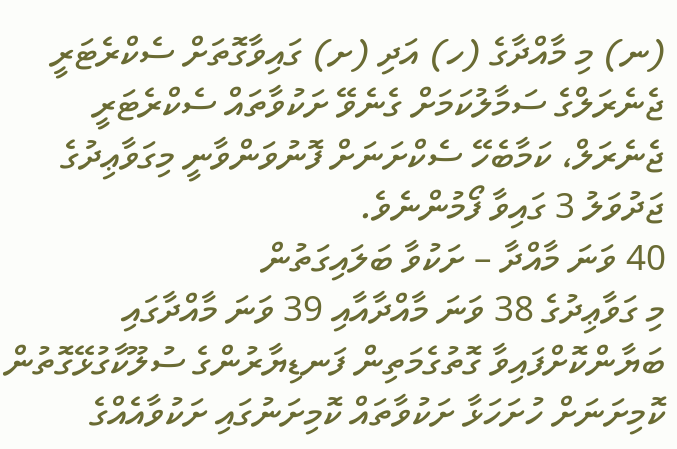(ނ) މި މާއްދާގެ (ހ) އަދި (ށ) ގައިވާގޮތަށް ސެކްރެޓަރީ ޖެނެރަލްގެ ސަމާލުކަމަށް ގެނެވޭ ށަކުވާތައް ސެކްރެޓަރީ ޖެނެރަލް، ކަމާބެހޭ ސެކްށަނަށް ފޮނުވަންވާނީ މިގަވާޢިދުގެ ޖަދުވަލު 3 ގައިވާ ފޯމުންނެވެ.
40 ވަނަ މާއްދާ – ށަކުވާ ބަލައިގަތުން
މި ގަވާޢިދުގެ 38 ވަނަ މާއްދާއާއި 39 ވަނަ މާއްދާގައި ބަޔާންކޮށްފައިވާ ގޮތުގެމަތިން ފަނޑިޔާރުންގެ ސުލޫކާގުޅޭގޮތުން ކޮމިށަނަށް ހުށަހަޅާ ށަކުވާތައް ކޮމިށަނުގައި ށަކުވާއެއްގެ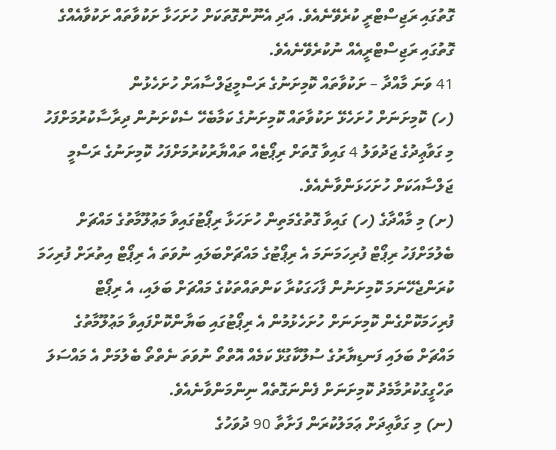ގޮތުގައި ރަޖިސްޓްރީ ކުރެވޭނެއެވެ. އަދި އެނޫންގޮތަކަށް ހުށަހަޅާ ށަކުވާތައް ށަކުވާއެއްގެ ގޮތުގައި ރަޖިސްޓްރީއެއް ނުކުރެވޭނެއެވެ.
41 ވަނަ މާއްދާ – ށަކުވާތައް ކޮމިށަނުގެ ރަސްމީޖަލްސާއަށް ހުށަހެޅުން
(ހ) ކޮމިށަނަށް ހުށަހެޅޭ ށަކުވާތައް ކޮމިށަނުގެ ކަމާބެހޭ ސެކްށަނުން ދިރާސާކުރުމަށްފަހު މި ގަވާޢިދުގެ ޖަދުވަލު 4 ގައިވާ ގޮތަށް ރިޕޯޓެއް ތައްޔާރުކުރުމަށްފަހު ކޮމިށަނުގެ ރަސްމީ ޖަލްސާއަކަށް ހުށަހަޅަންވާނެއެވެ.
(ށ) މި މާއްދާގެ (ހ) ގައިވާ ގޮތުގެމަތިން ހުށަހަޅާ ރިޕޯޓުގައިވާ މަޢުލޫމާތުގެ މައްޗަށް ބެލުމަށްފަހު ރިޕޯޓް ފުރިހަމަނަމަ އެ ރިޕޯޓުގެ މައްޗަށްބަލައި ނުވަތަ އެ ރިޕޯޓް އިތުރަށް ފުރިހަމަ ކުރަންޖެހޭނަމަ ކޮމިށަނުން ފާހަގަކުރާ ކަންތައްތަކުގެ މައްޗަށް ބަލައި، އެ ރިޕޯޓް ފުރިހަމަކޮށްގެން ކޮމިށަނަށް ހުށަހެޅުމުން އެ ރިޕޯޓުގައި ބަޔާންކޮށްފައިވާ މަޢުލޫމާތުގެ މައްޗަށް ބަލައި ފަނޑިޔާރުގެ ސުލޫކާގުޅޭ ކަމެއް އޮތްތޯ ނުވަތަ ނެތްތޯ ބެލުމަށް އެ މައްސަލަ ތަހްގީގުކުރުމާމެދު ކޮމިށަނަށް ފެންނަގޮތެއް ނިންމަންވާނެއެވެ.
(ނ) މި ގަވާޢިދަށް ޢަމަލުކުރަން ފަށާތާ 90 ދުވަހުގެ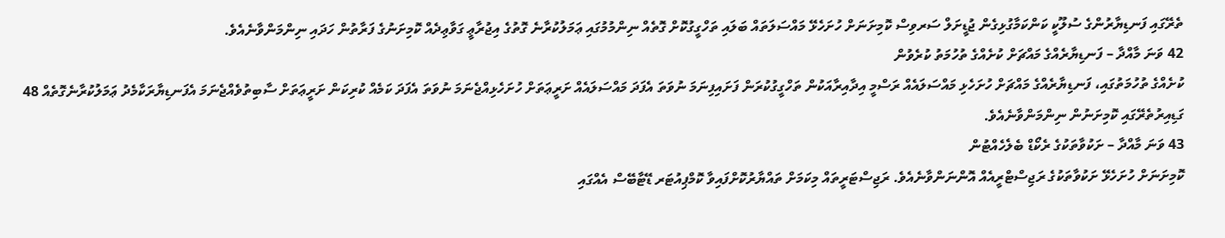ތެރޭގައި ފަނޑިޔާރުންގެ ސުލޫކީ ކަންކަމާގުޅިގެން ޖުޑީށަލް ސަރވިސް ކޮމިށަނަށް ހުށަހެޅޭ މައްސަލަތައް ބަލައި ތަހްގީގުކޮށް ގޮތެއް ނިންމުމުގައި ޢަމަލުކުރާނެ ގޮތުގެ އިޖުރާޢީ ގަވާޢިދެއް ކޮމިށަނުގެ ފަރާތުން ހަދައި ނިންމަންވާނެއެވެ.
42 ވަނަ މާއްދާ – ފަނޑިޔާރެއްގެ މައްޗަށް ކުށެއްގެ ތުހުމަތު ކުރެވުން
ކުށެއްގެ ތުހުމަތުގައި، ފަނޑިޔާރެއްގެ މައްޗަށް ހުށަހެޅި މައްސަލައެއް ރަސްމީ އިދާއިރާއަކުން ތަހްގީގުކުރަން ފަށައިފިނަމަ ނުވަތަ އެފަދަ މައްސަލައެއް ށަރީޢަތަށް ހުށަހެޅިއްޖެނަމަ ނުވަތަ އެފަދަ ކަމެއް ކުރިކަން ށަރީޢަތަށް ސާބިތުވެއްޖެނަމަ އެފަނޑިޔާރަކާމެދު ޢަމަލުކުރާނެގޮތެއް 48 ގަޑިއިރުތެރޭގައި ކޮމިށަނުން ނިންމަންވާނެއެވެ.
43 ވަނަ މާއްދާ – ށަކުވާތަކުގެ ރެކޯޑް ބެލެހެއްޓުން
ކޮމިށަނަށް ހުށަހެޅޭ ށަކުވާތަކުގެ ރަޖިސްޓްރީއެއް އޮންނަންވާނެއެވެ. ރަޖިސްޓަރީތައް މިކަމަށް ތައްޔާރުކޮށްފައިވާ ކޮމްޕިއުޓަރ ޑޭޓާބޭސް އެއްގައި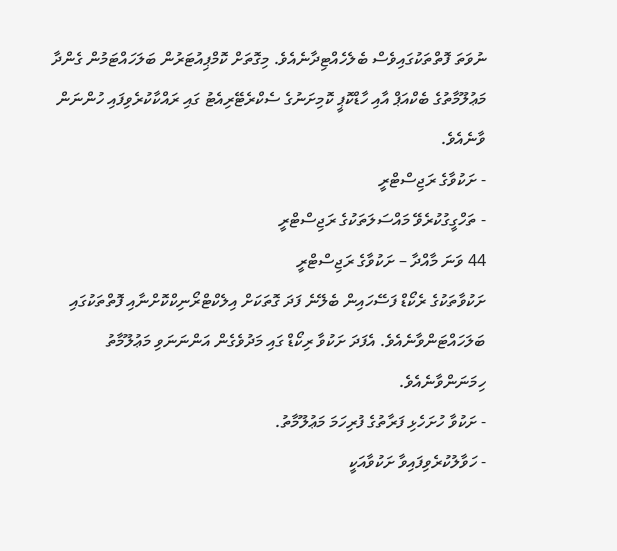ނުވަތަ ފޮތްތަކުގައިވެސް ބެލެހެއްޓިދާނެއެވެ. މިގޮތަށް ކޮމްޕިއުޓަރުން ބަލަހައްޓަމުން ގެންދާ މަޢުލޫމާތުގެ ބެކްއަޕް އާއި ހާޑްކޮޕީ ކޮމިށަނުގެ ސެކްރެޓޭރިއެޓު ގައި ރައްކާކުރެވިފައި ހުންނަން ވާނެއެވެ.
- ށަކުވާގެ ރަޖިސްޓްރީ
- ތަހްގީގުކުރެވޭ މައްސަލަތަކުގެ ރަޖިސްޓްރީ
44 ވަނަ މާއްދާ – ށަކުވާގެ ރަޖިސްޓްރީ
ށަކުވާތަކުގެ ރެކޯޑް ފަސޭހައިން ބެލޭނެ ފަދަ ގޮތަކަށް އިލެކްޓްރޯނިކްކޮށްނާއި ފޮތްތަކުގައި ބަލަހައްޓަންވާނެއެވެ. އެފަދަ ށަކުވާ ރިކޯޑް ގައި މަދުވެގެން އަންނަނަވި މަޢުލޫމާތު ހިމަނަންވާނެއެވެ.
- ށަކުވާ ހުށަހެޅި ފަރާތުގެ ފުރިހަމަ މަޢުލޫމާތު.
- ހަވާލުކުރެވިފައިވާ ށަކުވާއަކީ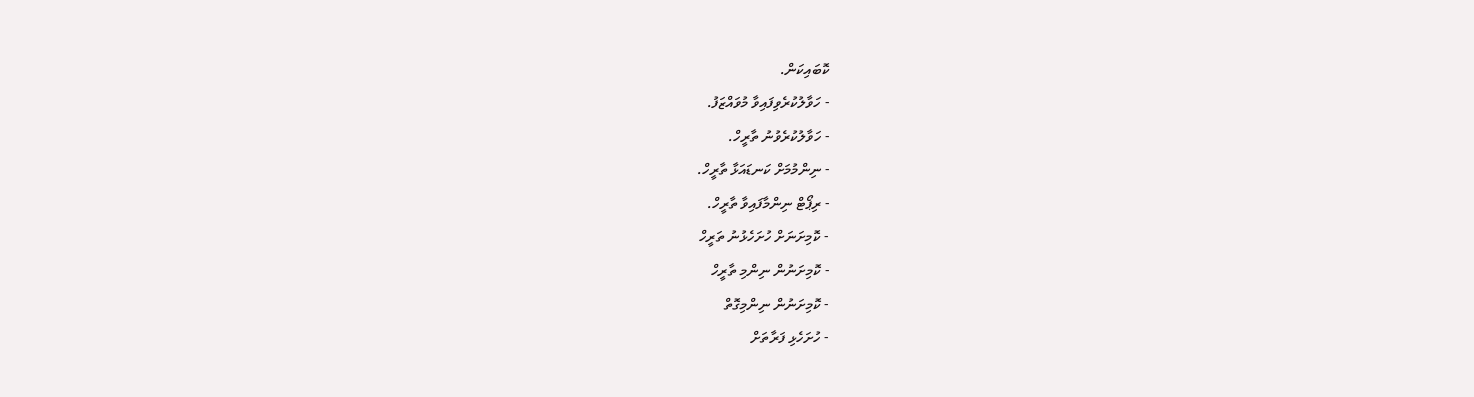ކޮބައިކަން.
- ހަވާލުކުރެވިފައިވާ މުވައްޒަފު.
- ހަވާލުކުރެވުނު ތާރީހް.
- ނިންމުމަށް ކަނޑައަޅާ ތާރީހް.
- ރިޕޯޓް ނިންމާފައިވާ ތާރީހް.
- ކޮމިށަނަށް ހުށަހެޅުނު ތަރީހް
- ކޮމިށަނުން ނިންމި ތާރީހް
- ކޮމިށަނުން ނިންމިގޮތް
- ހުށަހެޅި ފަރާތަށް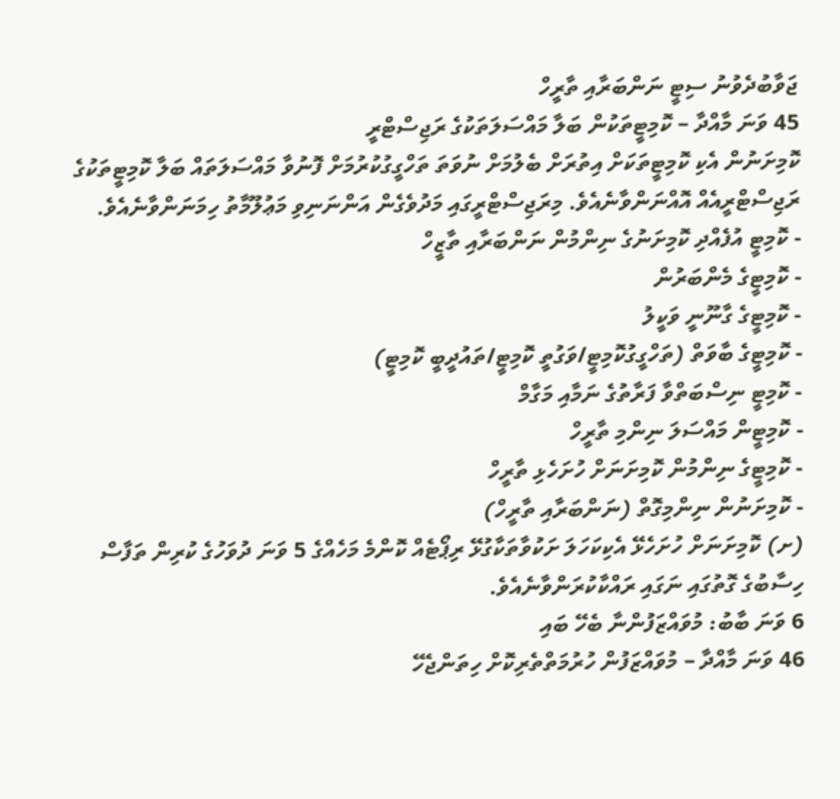ޖަވާބުދެވުނު ސިޓީ ނަންބަރާއި ތާރީހް
45 ވަނަ މާއްދާ – ކޮމިޓީތަކުން ބަލާ މައްސަލަތަކުގެ ރަޖިސްޓްރީ
ކޮމިށަނުން އެކި ކޮމިޓީތަކަށް އިތުރަށް ބެލުމަށް ނުވަތަ ތަހްގީގުކުރުމަށް ފޮނުވާ މައްސަލަތައް ބަލާ ކޮމިޓީތަކުގެ ރަޖިސްޓްރީއެއް އޮއްނަންވާނެއެވެ. މިރަޖިސްޓްރީގައި މަދުވެގެން އަންނަނިވި މަޢުލޫމާތު ހިމަނަންވާނެއެވެ.
- ކޮމިޓީ އުފެއްދި ކޮމިށަނުގެ ނިންމުން ނަންބަރާއި ތާޒީހް
- ކޮމިޓީގެ މެންބަރުން
- ކޮމިޓީގެ ގާނޫނީ ވަކީލު
- ކޮމިޓީގެ ބާވަތް (ތަހްގީގުކޮމިޓީ/ވަގުތީ ކޮމިޓީ/ތައުދީބީ ކޮމިޓީ)
- ކޮމިޓީ ނިސްބަތްވާ ފަރާތުގެ ނަމާއި މަގާމް
- ކޮމިޓީން މައްސަލަ ނިންމި ތާރީހް
- ކޮމިޓީގެ ނިންމުން ކޮމިށަނަށް ހުށަހެޅި ތާރީހް
- ކޮމިށަނުން ނިންމިގޮތް (ނަންބަރާއި ތާރީހް)
(ށ) ކޮމިށަނަށް ހުށަހެޅޭ އެކިކަހަލަ ށަކުވާތަކާގުޅޭ ރިޕޯޓެއް ކޮންމެ މަހެއްގެ 5 ވަނަ ދުވަހުގެ ކުރިން ތަފާސް ހިސާބުގެ ގޮތުގައި ނަގައި ރައްކާކުރަންވާނެއެވެ.
6 ވަނަ ބާބު: މުވައްޒަފުންނާ ބެހޭ ބައި
46 ވަނަ މާއްދާ – މުވައްޒަފުން ހުރުމަތްތެރިކޮށް ހިތަންޖެހޭ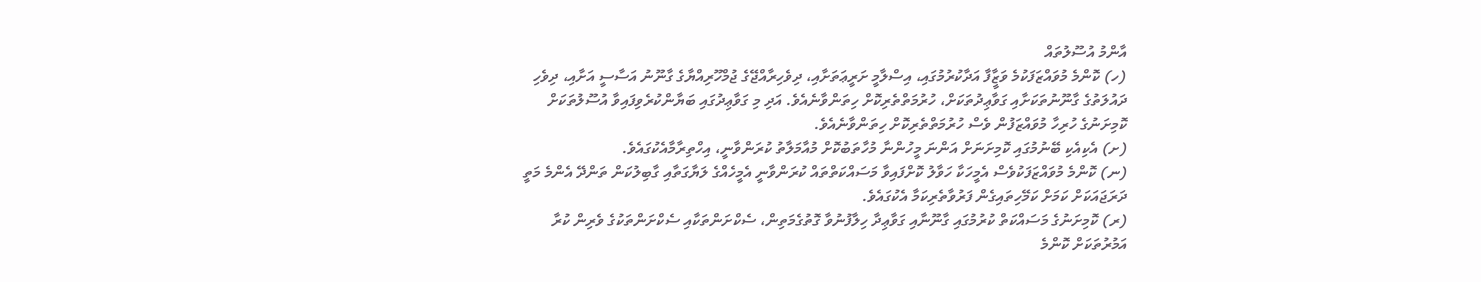އާންމު އުސޫލުތައް
(ހ) ކޮންމެ މުވައްޒަފަކުމެ ވަޒީާފާ އަދާކުރުމުގައި، އިސްލާމީ ށަރީޢަތަށާއި، ދިވެހިރާއްޖޭގެ ޖުމްހޫރިއްޔާގެ ގާނޫނު އަސާސީ އަށާއި، ދިވެހި ދައުލަތުގެ ގާނޫނުތަކަށާއި ގަވާޢިދުތަކަށް، ހުރުމަތްތެރިކޮށް ހިތަންވާނެއެވެ. އަދި މި ގަވާޢިދުގައި ބަޔާންކުރެވިފައިވާ އުސޫލުތަކަށް ކޮމިށަނުގެ ހުރިހާ މުވައްޒަފުން ވެސް ހުރުމަތްތެރިކޮށް ހިތަންވާނެއެވެ.
(ށ) އެކިއެކި ބޭނުމުގައި ކޮމިށަނަށް އަންނަ މީހުންނާ މުހާތަބުކޮށް މުއާމަލާތު ކުރަންވާނީ، އިހްތިރާމާއެކުގައެވެ.
(ނ) ކޮންމެ މުވައްޒަފަކުވެސް އެމީހަކާ ހަވާލު ކޮށްފައިވާ މަސައްކަތްތައް ކުރަންވާނީ އެމީހެއްގެ ލަޔާގަތާއި ގާބިލުކަން ތަންދޭ އެންމެ މަތީ ދަރަޖައަކަށް ކަމަށް ކަމޭހިތައިގެން ފަރުވާތެރިކަމާ އެކުގައެވެ.
(ރ) ކޮމިށަނުގެ މަސައްކަތް ކުރުމުގައި ގާނޫނާއި ގަވާޢިދާ ހިލާފުނުވާ ގޮތުގެމަތިން، ސެކްށަންތަކާއި ސެކްށަންތަކުގެ ވެރިން ކުރާ އަމުރުތަކަށް ކޮންމެ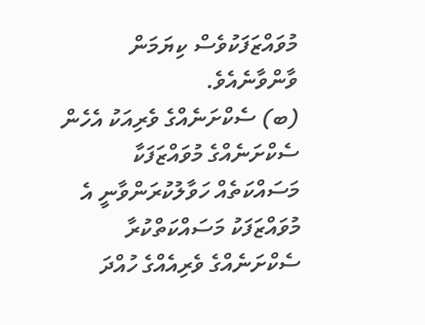މުވައްޒަފަކުވެސް ކިޔަމަން ވާންވާނެއެވެ.
(ބ) ސެކްށަނެއްގެ ވެރިއަކު އެހެން ސެކްށަނެއްގެ މުވައްޒަފަކާ މަސައްކަތެއް ހަވާލުކުރަންވާނީ އެ މުވައްޒަފަކު މަސައްކަތްކުރާ ސެކްށަނެއްގެ ވެރިއެއްގެ ހުއްދަ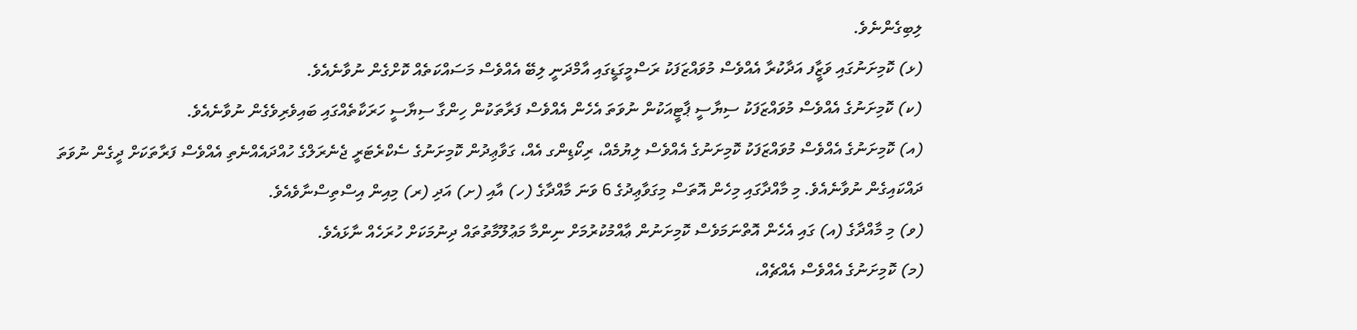ލިބިގެންނެވެ.
(ޅ) ކޮމިށަނުގައި ވަޒީާފ އަދާކުރާ އެއްވެސް މުވައްޒަފަކު ރަސްމީގަޑީގައި އާމްދަނީ ލިބޭ އެއްވެސް މަސައްކަތެއް ކޮށްގެން ނުވާނެއެވެ.
(ކ) ކޮމިށަނުގެ އެއްވެސް މުވައްޒަފަކު ސިޔާސީ ޕާޓީއަކުން ނުވަތަ އެހެން އެއްވެސް ފަރާތަކުން ހިންގާ ސިޔާސީ ހަރަކާތެއްގައި ބައިވެރިވެގެން ނުވާނެއެވެ.
(އ) ކޮމިށަނުގެ އެއްވެސް މުވައްޒަފަކު ކޮމިށަނުގެ އެއްވެސް ލިޔުމެއް، ރިކޯޑިންގ އެއް، ގަވާޢިދުން ކޮމިށަނުގެ ސެކްރެޓަރީ ޖެނެރަލްގެ ހުއްދައެއްނެތި އެއްވެސް ފަރާތަކަށް ދީގެން ނުވަތަ ދައްކައިގެން ނުވާނެއެވެ. މި މާއްދާގައި މިހެން އޮތަސް މިގަވާޢިދުގެ 6 ވަނަ މާއްދާގެ (ހ) އާއި (ށ) އަދި (ރ) މިއިން އިސްތިސްނާވެއެވެ.
(ވ) މި މާއްދާގެ (އ) ގައި އެހެން އޮތްނަމަވެސް ކޮމިށަނުން ޢާއްމުކުރުމަށް ނިންމާ މަޢުލޫމާތުތައް ދިނުމަކަށް ހުރަހެއް ނާޅައެވެ.
(މ) ކޮމިށަނުގެ އެއްވެސް އެއްޗެއް،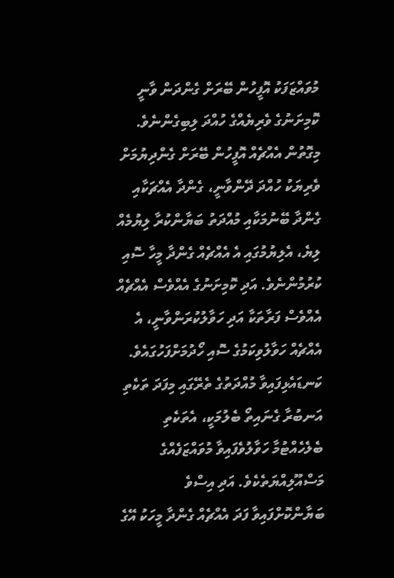މުވައްޒަފަކު އޮފީހުން ބޭރަށް ގެންދަން ވާނީ ކޮމިށަނުގެ ވެރިޔެއްގެ ހުއްދަ ލިބިގެންނެވެ. މިގޮތުން އެއްޗެއް އޮފީހުން ބޭރަށް ގެންދިޔުމަށް ވެރިޔަކު ހުއްދަ ދޭންވާނީ، ގެންދާ އެއްޗަކާއި ގެންދާ ބޭނުމަކާއި މުއްދަތު ބަޔާންކުރާ ލިޔުމެއް ލިޔެ، އެލިޔުމުގައި އެ އެއްޗެއް ގެންދާ މީހާ ސޮއި ކުރުމުންނެވެ. އަދި ކޮމިށަނުގެ އެއްވެސް އެއްޗެއް އެއްވެސް ފަރާތަކާ އަދި ހަވާލުކުރަންވާނީ، އެ އެއްޗެއް ހަވާލުވިކަމުގެ ސޮއި ހޯދުމަށްފަހުގައެވެ. ކަނޑައެޅިފައިވާ މުއްދަތުގެ ތެރޭގައި މިފަދަ ތަކެތި އަނބުރާ ގެނައިތޯ ބެލުމަކީ، އެތަކެތި ބެލެހެއްޓުމާ ހަވާލުވެފައިވާ މުވައްޒަފެއްގެ މަސްއޫލިއްޔަތެކެވެ. އަދި އިސްވެ ބަޔާންކޮށްފައިވާ ފަދަ އެއްޗެއް ގެންދާ މީހަކު އޭގެ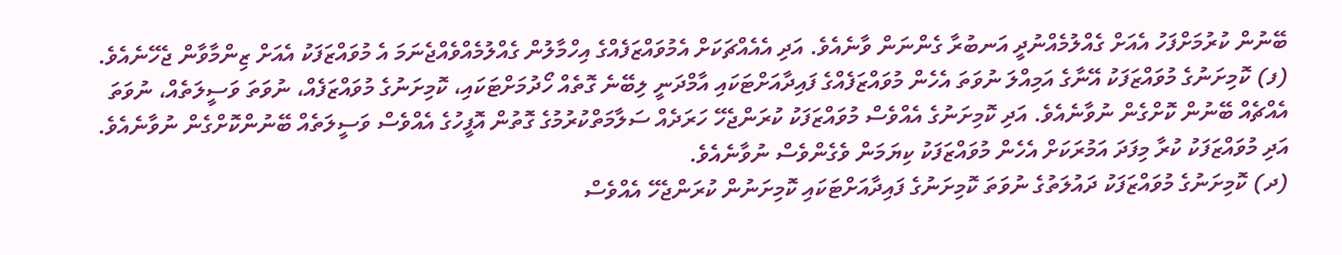ބޭނުން ކުރުމަށްފަހު އެއަށް ގެއްލުމެއްނުދީ އަނބުރާ ގެންނަން ވާނެއެވެ. އަދި އެއެއްޗަކަށް އެމުވައްޒަފެއްގެ އިހްމާލުން ގެއްލުމެއްވެއްޖެނަމަ އެ މުވައްޒަފަކު އެއަށް ޒިންމާވާން ޖެހޭނެއެވެ.
(ފ) ކޮމިށަނުގެ މުވައްޒަފަކު އޭނާގެ އަމިއްލަ ނުވަތަ އެހެން މުވައްޒަފެއްގެ ފައިދާއަށްޓަކައި އާމްދަނީ ލިބޭނެ ގޮތެއް ހޯދުމަށްޓަކައި، ކޮމިށަނުގެ މުވައްޒަފެއް، ނުވަތަ ވަސީލަތެއް، ނުވަތަ އެއްޗެއް ބޭނުން ކޮށްގެން ނުވާނެއެވެ. އަދި ކޮމިށަނުގެ އެއްވެސް މުވައްޒަފަކު ކުރަންޖެހޭ ހަރަދެއް ސަލާމަތްކުރުމުގެ ގޮތުން އޮފީހުގެ އެއްވެސް ވަސީލަތެއް ބޭނުންކޮށްގެން ނުވާނެއެވެ. އަދި މުވައްޒަފަކު ކުރާ މިފަދަ އަމުރަކަށް އެހެން މުވައްޒަފަކު ކިޔަމަން ވެގެންވެސް ނުވާނެއެވެ.
(ދ) ކޮމިށަނުގެ މުވައްޒަފަކު ދައުލަތުގެ ނުވަތަ ކޮމިށަނުގެ ފައިދާއަށްޓަކައި ކޮމިށަނުން ކުރަންޖެހޭ އެއްވެސް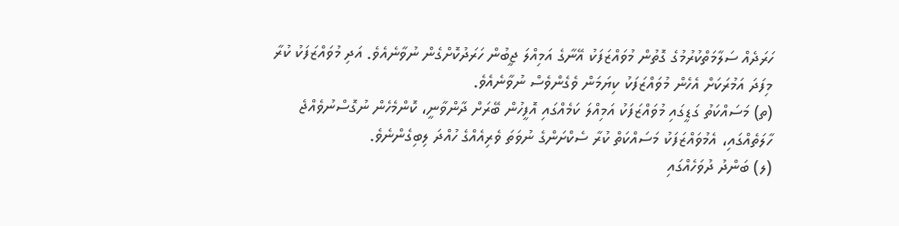ހަރަދެއް ސަލާމަތްކުރުމުގެ ގޮތުން މުވައްޒަފަކު އޭނާގެ އަމިއްލަ ޖީބުން ހަރަދުކޮށްގެން ނުވާނެއެވެ. އަދި މުވައްޒަފަކު ކުރާ މިފަދަ އަމުރަކަށް އެހެން މުވައްޒަފަކު ކިޔަމަން ވެގެންވެސް ނުވާނެއެވެ.
(ތ) މަސައްކަތު ގަޑީގައި މުވައްޒަފަކު އަމިއްލަ ކަމެއްގައި އޮފީހުން ބޭރަށް ދާންވާނީ، ކޮންމެހެން ނުގޮސްނުވެއްޖެ ހާލަތެއްގައި، އެމުވައްޒަފަކު މަސައްކަތް ކުރާ ސެކްށަންގެ ނުވަތަ ވެރިއެއްގެ ހުއްދަ ލިބިގެންނެވެ.
(ލ) ބަންދު ދުވަހެއްގައި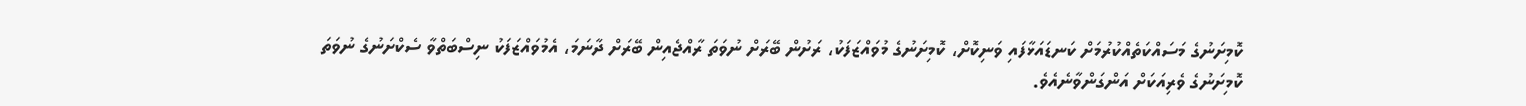ކޮމިށަނުގެ މަސައްކަތެއްކުރުމަށް ކަނޑައަޅާފައި ވަނިކޮށް، ކޮމިށަނުގެ މުވައްޒަފަކު، ރަށުން ބޭރަށް ނުވަތަ ރާއްޖެއިން ބޭރަށް ދާނަމަ، އެމުވައްޒަފަކު ނިސްބަތްވާ ސެކްށަނުގެ ނުވަތަ ކޮމިށަނުގެ ވެރިއަކަށް އަންގަންވާނެއެވެ.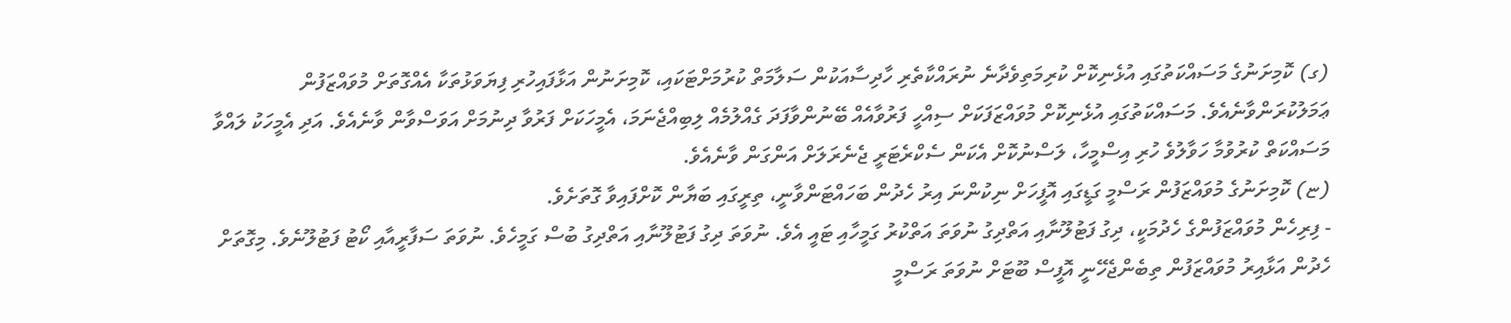(ގ) ކޮމިށަނުގެ މަސައްކަތުގައި އުޅެނިކޮށް ކުރިމަތިވެދާނެ ނުރައްކާތެރި ހާދިސާއަކުން ސަލާމަތް ކުރުމަށްޓަކައި، ކޮމިށަނުން އަޅާފައިހުރި ފިޔަވަޅުތަކާ އެއްގޮތަށް މުވައްޒަފުން ޢަމަލުކުރަންވާނެއެވެ. މަސައްކަތުގައި އުޅެނިކޮށް މުވައްޒަފަކަށް ސިއްހީ ފަރުވާއެއް ބޭނުންވާފަދަ ގެއްލުމެއް ލިބިއްޖެނަމަ، އެމީހަކަށް ފަރުވާ ދިނުމަށް އަވަސްވާން ވާނެއެވެ. އަދި އެމީހަކު ލައްވާ މަސައްކަތް ކުރުވުމާ ހަވާލުވެ ހުރި އިސްމީހާ، ލަސްނުކޮށް އެކަން ސެކްރެޓަރީ ޖެނެރަލަށް އަންގަން ވާނެއެވެ.
(ޏ) ކޮމިށަނުގެ މުވައްޒަފުން ރަސްމީ ގަޑީގައި އޮފީހަށް ނިކުންނަ އިރު ހެދުން ބަހައްޓަންވާނީ، ތިރީގައި ބަޔާން ކޮށްފައިވާ ގޮތަށެވެ.
- ފިރިހެން މުވައްޒަފުންގެ ހެދުމަކީ، ދިގު ފަޓުލޫނާއި އަތްދިގު ނުވަތަ އަތްކުރު ގަމީހާއި ޓައީ އެވެ. ނުވަތަ ދިގު ފަޓުލޫނާއި އަތްދިގު ބުސް ގަމީހެވެ. ނުވަތަ ސަފާރީއާއި ކޯޓު ފަޓުލޫނެވެ. މިގޮތަށް ހެދުން އަޅާއިރު މުވައްޒަފުން ތިބެންޖެހޭނީ އޮފީސް ބޫޓަށް ނުވަތަ ރަސްމީ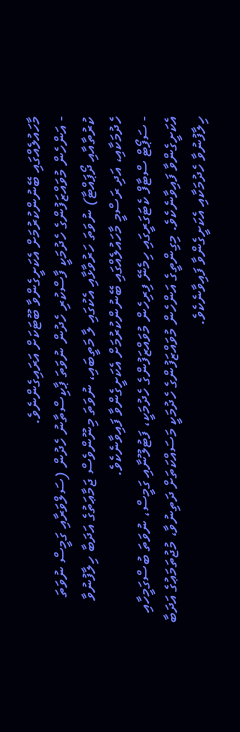މާހައުލެއްގައި ބޭނުންކުރުމަށް އެކަށީގެންވާ ބޫޓަކަށް އަރައިގެންނެވެ.
- އަންހެން މުވައްޒަފުންގެ ހެދުމަކީ ފާސްކުރި ހެދުން ނުވަތަ ޕާކިސްތާނު ހެދުން (ސަލްވަރާއި ގަމީސް ނުވަތަ ކުރުތާއާއި ދޯޕައްޓާ) ނުވަތަ ހަރުވާޅާއި އެކުގައި ލާ މަތީބައި، ނުވަތަ މިނޫންވެސް ޖަމާޢަތުގެ އަދަބާ ހިލާފުނުވާ ހެދުމަކާއި، އަދި ރަސްމީ މާހައުލެއްގައި ބޭނުންކުރުމަށް އެކަށީގެންވާ ފައިވާނެކެވެ.
- ސަޕޯޓް ސްޓާފް ކެޓަގަރީގައި ހިމެނޭ ފިރިހެން މުވައްޒަފުންގެ ހެދުމަކީ، ފަޓުލޫނާއި ގަމީސް، ނުވަތަ ބުސްގަމީހާއި އެކަށީގެންވާ ފައިވާނެކެވެ. މިގިންތީގެ އަންހެން މުވައްޒަފުންގެ ހެދުމަކީ މަސައްކަތަށް ދަތިނުވާ، މުޖުތަމަޢުގެ އަދަބާ ހިލާފުނުވާ ހެދުމަކާއި އެކަށީގެންވާ ފައިވާނެކެވެ.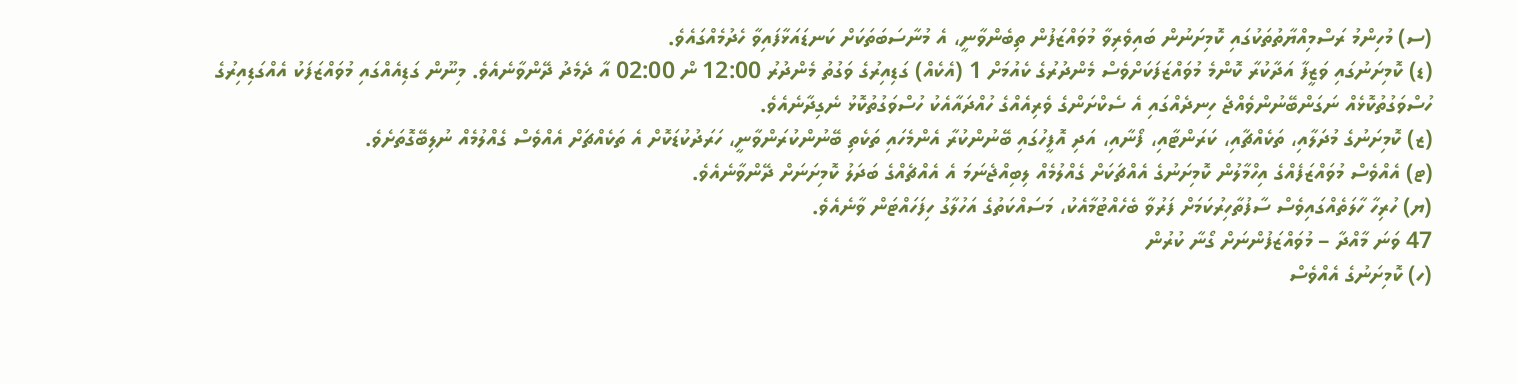(ސ) މުހިންމު ރަސްމިއްޔާތުތަކުގައި ކޮމިށަނުން ބައިވެރިވާ މުވައްޒަފުން ތިބެންވާނީ، އެ މުނާސަބަތަކަށް ކަނޑައަޅާފައިވާ ހެދުމެއްގައެވެ.
(ޑ) ކޮމިށަނުގައި ވަޒީފާ އަދާކުރާ ކޮންމެ މުވައްޒަފަކަށްވެސް މެންދުރުގެ ކެއުމަށް 1 (އެކެއް) ގަޑިއިރުގެ ވަގުތު މެންދުރު 12:00 ން 02:00 އާ ދެމެދު ދޭންވާނެއެވެ. މިނޫން ގަޑިއެއްގައި މުވައްޒަފަކު އެއްގަޑިއިރުގެ ހުސްވަގުތުކޮޅެއް ނަގަންބޭނުންވެއްޖެ ހިނދެއްގައި އެ ސެކްށަންގެ ވެރިއެއްގެ ހުއްދައާއެކު ހުސްވަގުތުކޮޅު ނެގިދާނެއެވެ.
(ޒ) ކޮމިށަނުގެ މުދަލާއި، ތަކެއްޗާއި، ކަރަންޓާއި، ފޯނާއި، އަދި އޮފީހުގައި ބޭނުންކުރާ އެންމެހައި ތަކެތި ބޭނުންކުރަންވާނީ، ހަރަދުކުޑަކޮށް އެ ތަކެއްޗަށް އެއްވެސް ގެއްލުމެއް ނުލިބޭގޮތަށެވެ.
(ޓ) އެއްވެސް މުވައްޒަފެއްގެ އިހްމާލުން ކޮމިށަނުގެ އެއްޗަކަށް ގެއްލުމެއް ލިބިއްޖެނަމަ އެ އެއްޗެއްގެ ބަދަލު ކޮމިށަނަށް ދޭންވާނެއެވެ.
(ޔ) ހުރިހާ ހާލަތެއްގައިވެސް ސާފުތާހިރުކަމަށް ފަރުވާ ބެހެއްޓުމާއެކު، މަސައްކަތުގެ އަހުލާގު ހިފަހައްޓަން ވާނެއެވެ.
47 ވަނަ މާއްދާ – މުވައްޒަފުންނަށް ގޯނާ ކުރުން
(ހ) ކޮމިށަނުގެ އެއްވެސް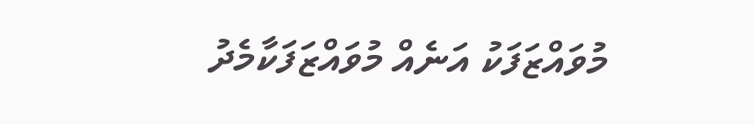މުވައްޒަފަކު އަނެއް މުވައްޒަފަކާމެދު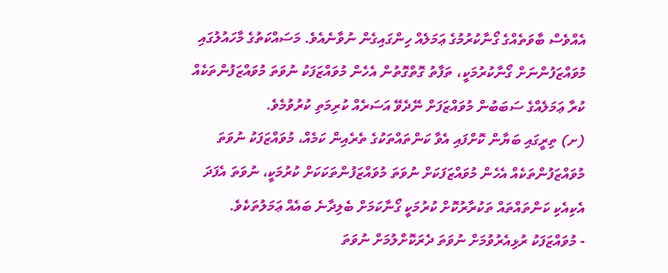އެއްވެސް ބާވަތެއްގެ ގޯނާކުރުމުގެ ޢަމަލެއް ހިންގައިގެން ނުވާނެއެވެ. މަސައްކަތުގެ މާހައުލުގައި މުވައްޒަފުންނަށް ގޯނާކުރުމަކީ، ތަފާތު ގޮތްގޮތުން އެހެން މުވައްޒަފަކު ނުވަތަ މުވައްޒަފުންތަކެއް ކުރާ ޢަމަލެއްގެ ސަބަބުން މުވައްޒަފަށް ނޭދެވޭ އަސަރެއް ކުރިމަތި ކުރުވުމެވެ.
(ށ) ތިރީގައި ބަޔާން ކޮށްފައި އެވާ ކަންތައްތަކުގެ ތެރެއިން ކަމެއް، މުވައްޒަފަކު ނުވަތަ މުވައްޒަފުންތަކެއް އެހެން މުވައްޒަފަކަށް ނުވަތަ މުވައްޒަފުންތަކަކަށް ކުރުމަކީ، ނުވަތަ އެފަދަ އެކިއެކި ކަންތައްތައް ތަކުރާރުކޮށް ކުރުމަކީ ގޯނާކަމަށް ބެލިދާނެ ބައެއް ޢަމަލުތަކެވެ.
- މުވައްޒަފަކު ރުޅިއެރުވުމަށް ނުވަތަ ދެރަކޮށްލުމަށް ނުވަތަ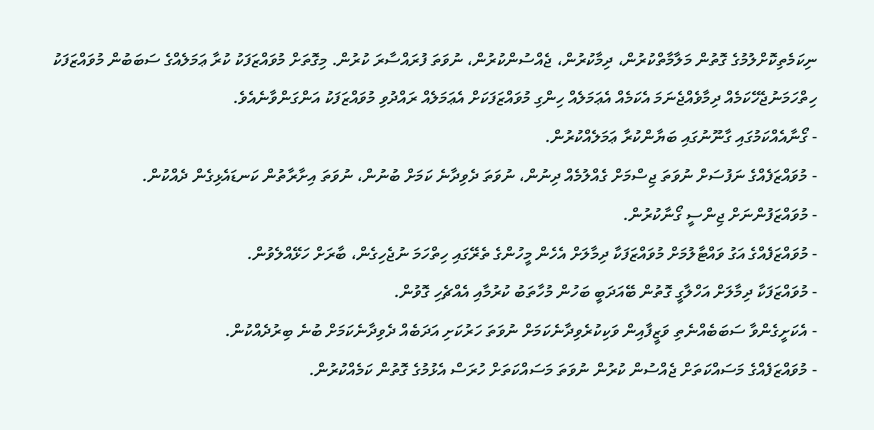ނިކަމެތިކޮށްލުމުގެ ގޮތުން މަލާމާތްކުރުން، ދިމާކުރުން، ޖެއްސުންކުރުން، ނުވަތަ ފުރައްސާރަ ކުރުން. މިގޮތަށް މުވައްޒަފަކު ކުރާ ޢަމަލެއްގެ ސަބަބުން މުވައްޒަފަކު ހިތްހަމަނުޖެހޭކަމެއް ދިމާވެއްޖެނަމަ އެކަމެއް އެޢަމަލެއް ހިންގި މުވައްޒަފަކަށް އެޢަމަލެއް ރައްދުވި މުވައްޒަފަކު އަންގަންވާނެއެވެ.
- ގޯނާއެއްކަމުގައި ގާނޫނުގައި ބަޔާންކުރާ ޢަމަލެއްކުރުން.
- މުވައްޒަފެއްގެ ނަފުސަށް ނުވަތަ ޖިސްމަށް ގެއްލުމެއް ދިނުން، ނުވަތަ ދެވިދާނެ ކަމަށް ބުނުން، ނުވަތަ އިށާރާތުން ކަނޑައެޅިގެން ދެއްކުން.
- މުވައްޒަފުންނަށް ޖިންސީ ގޯނާކުރުން.
- މުވައްޒަފެއްގެ އަގު ވައްޓާލުމަށް މުވައްޒަފަކާ ދިމާލަށް އެހެން މީހުންގެ ތެރޭގައި ހިތްހަމަ ނުޖެހިގެން، ބާރަށް ހަޅޭއްލެވުން.
- މުވައްޒަފަކާ ދިމާލަށް އަހްލާގީ ގޮތުން ބޭއަދަބީ ބަހުން މުހާތަބު ކުރުމާއި އެއްޗެހި ގޮވުން.
- އެކަށީގެންވާ ސަބަބެއްނެތި ވަޒީފާއިން ވަކިކުރެވިދާނެކަމަށް ނުވަތަ ހަރުކަށި އަދަބެއް ދެވިދާނެކަމަށް ބުނެ ބިރުދެއްކުން.
- މުވައްޒަފެއްގެ މަސައްކަތަށް ޖެއްސުން ކުރުން ނުވަތަ މަސައްކަތަށް ހުރަސް އެޅުމުގެ ގޮތުން ކަމެއްކުރުން.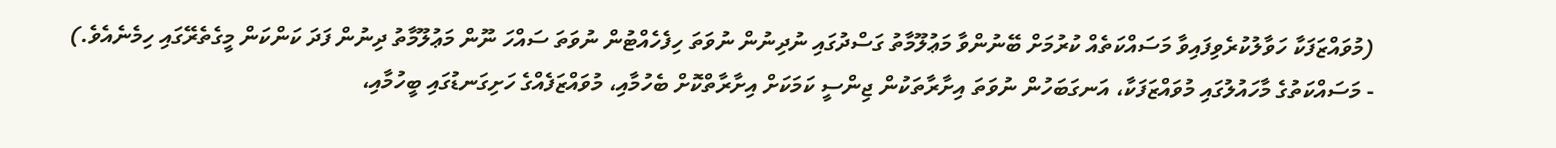(މުވައްޒަފަކާ ހަވާލުކުރެވިފައިވާ މަސައްކަތެއް ކުރުމަށް ބޭނުންވާ މަޢުލޫމާތު ގަސްދުގައި ނުދިނުން ނުވަތަ ހިފެހެއްޓުން ނުވަތަ ސައްހަ ނޫން މަޢުލޫމާތު ދިނުން ފަދަ ކަންކަން މީގެތެރޭގައި ހިމެނެއެވެ.)
- މަސައްކަތުގެ މާހައުލުގައި މުވައްޒަފަކާ، އަނގަބަހުން ނުވަތަ އިށާރާތަކުން ޖިންސީ ކަމަކަށް އިށާރާތްކޮށް ބެހުމާއި، މުވައްޒަފެއްގެ ހަށިގަނޑުގައި ބީހުމާއި،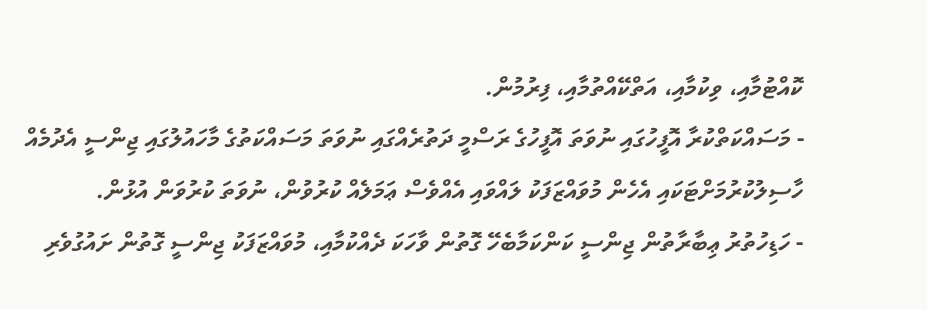ކޮއްޓުމާއި، ވިކުމާއި، އަތްކޭއްތުމާއި، ފިރުމުން.
- މަސައްކަތްކުރާ އޮފީހުގައި ނުވަތަ އޮފީހުގެ ރަސްމީ ދަތުރެއްގައި ނުވަތަ މަސައްކަތުގެ މާހައުލުގައި ޖިންސީ އެދުމެއް ހާސިލުކުރުމަށްޓަކައި އެހެން މުވައްޒަފަކު ލައްވައި އެއްވެސް ޢަމަލެއް ކުރުވުން، ނުވަތަ ކުރުވަން އުޅުން.
- ހަޑިހުތުރު ޢިބާރާތުން ޖިންސީ ކަންކަމާބެހޭ ގޮތުން ވާހަކަ ދެއްކުމާއި، މުވައްޒަފަކު ޖިންސީ ގޮތުން ށައުގުވެރި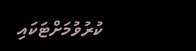ކުރުވުމަށްޓަކައި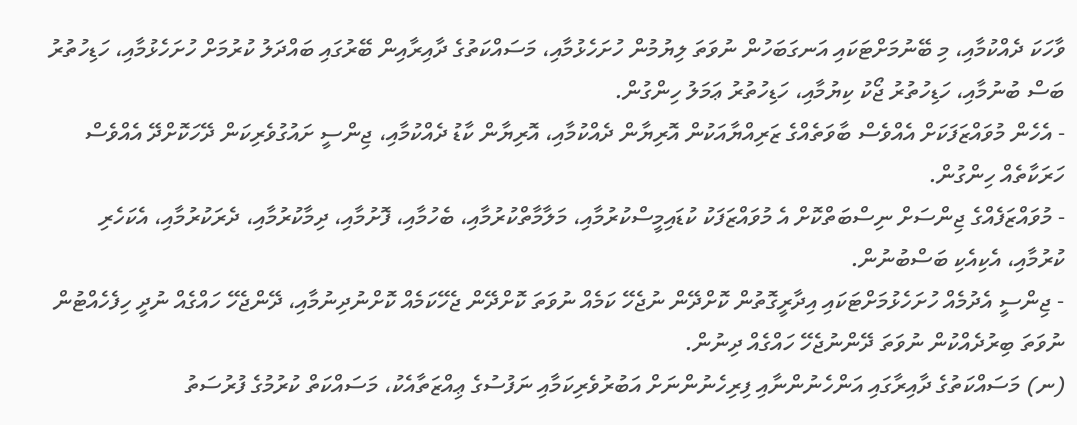ވާހަކަ ދެއްކުމާއި، މި ބޭނުމަށްޓަކައި އަނގަބަހުން ނުވަތަ ލިޔުމުން ހުށަހެޅުމާއި، މަސައްކަތުގެ ދާއިރާއިން ބޭރުގައި ބައްދަލު ކުރުމަށް ހުށަހެޅުމާއި، ހަޑިހުތުރު ބަސް ބުނުމާއި، ހަޑިހުތުރު ޖޯކު ކިޔުމާއި، ހަޑިހުތުރު ޢަމަލު ހިންގުން.
- އެހެން މުވައްޒަފަކަށް އެއްވެސް ބާވަތެއްގެ ޒަރިއްޔާއަކުން އޮރިޔާން ދެއްކުމާއި، އޮރިޔާން ކާޑު ދެއްކުމާއި، ޖިންސީ ށައުގުވެރިކަން ދޭހަކޮށްދޭ އެއްވެސް ހަރަކާތެއް ހިންގުން.
- މުވައްޒަފެއްގެ ޖިންސަށް ނިސްބަތްކޮށް އެ މުވައްޒަފަކު ކުޑައިމީސްކުރުމާއި، މަލާމާތްކުރުމާއި، ބެހުމާއި، ފޮށުމާއި، ދިމާކުރުމާއި، ދެރަކުރުމާއި، އެކަހެރި ކުރުމާއި، އެކިއެކި ބަސްބުނުން.
- ޖިންސީ އެދުމެއް ހުށަހެޅުމަށްޓަކައި އިދާރީގޮތުން ކޮށްދޭން ނުޖެހޭ ކަމެއް ނުވަތަ ކޮށްދޭން ޖެހޭކަމެއް ކޮށްނުދިނުމާއި، ދޭންޖެހޭ ހައްގެއް ނުދީ ހިފެހެއްޓުން ނުވަތަ ބިރުދެއްކުން ނުވަތަ ދޭންނުޖެހޭ ހައްގެއް ދިނުން.
(ނ) މަސައްކަތުގެ ދާއިރާގައި އަންހެނުންނާއި ފިރިހެނުންނަށް އަބުރުވެރިކަމާއި ނަފުސުގެ ޢިއްޒަތާއެކު، މަސައްކަތް ކުރުމުގެ ފުރުސަތު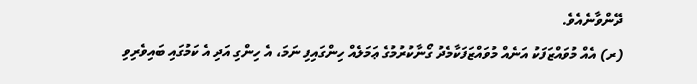ދޭންވާނެއެވެ.
(ރ) އެއް މުވައްޒަފަކު އަނެއް މުވައްޒަފަކާމެދު ގޯނާކުރުމުގެ ޢަމަލެއް ހިންގައިފި ނަމަ، އެ ހިންގި އަދި އެ ކަމުގައި ބައިވެރިވި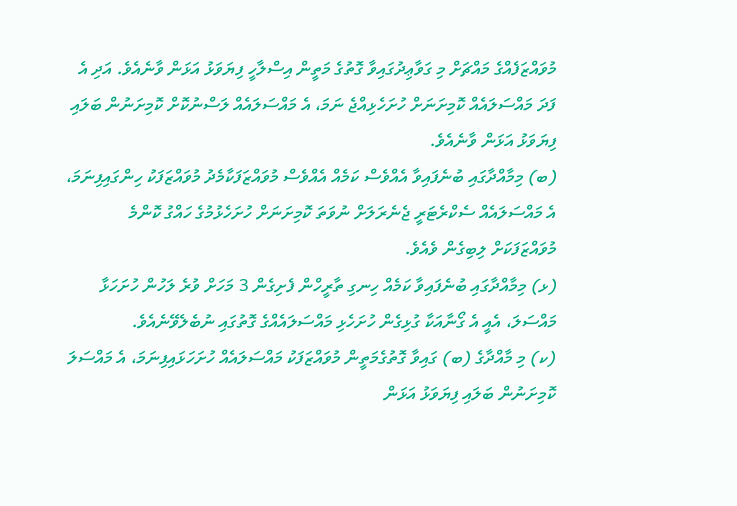މުވައްޒަފެއްގެ މައްޗަށް މި ގަވާޢިދުގައިވާ ގޮތުގެ މަތީން އިސްލާހީ ފިޔަވަޅު އަޅަން ވާނެއެވެ. އަދި އެ ފަދަ މައްސަލައެއް ކޮމިށަނަށް ހުށަހެޅިއްޖެ ނަމަ، އެ މައްސަލައެއް ލަސްނުކޮށް ކޮމިށަނުން ބަލައި ފިޔަވަޅު އަޅަން ވާނެއެވެ.
(ބ) މިމާއްދާގައި ބުނެފައިވާ އެއްވެސް ކަމެއް އެއްވެސް މުވައްޒަފަކާމެދު މުވައްޒަފަކު ހިންގައިފިނަމަ، އެ މައްސަލައެއް ސެކްރެޓަރީ ޖެނެރަލަށް ނުވަތަ ކޮމިށަނަށް ހުށަހެޅުމުގެ ހައްގު ކޮންމެ މުވައްޒަފަކަށް ލިބިގެން ވެއެވެ.
(ޅ) މިމާއްދާގައި ބުނެފައިވާ ކަމެއް ހިނގި ތާރީހްން ފެށިގެން 3 މަހަށް ވުރެ ލަހުން ހުށަހަޅާ މައްސަލަ، އެއީ އެ ގޯނާއަކާ ގުޅިގެން ހުށަހެޅި މައްސަލައެއްގެ ގޮތުގައި ނުބެލެވޭނެއެވެ.
(ކ) މި މާއްދާގެ (ބ) ގައިވާ ގޮތުގެމަތީން މުވައްޒަފަކު މައްސަލައެއް ހުށަހަޅައިފިނަމަ، އެ މައްސަލަ ކޮމިށަނުން ބަލައި ފިޔަވަޅު އަޅަން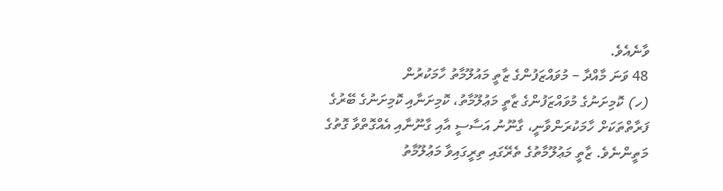ވާނެއެވެ.
48 ވަނަ މާއްދާ – މުވައްޒަފުންގެ ޒާތީ މައުލޫމާތު ހާމަކުރުން
(ހ) ކޮމިށަނުގެ މުވައްޒަފުންގެ ޒާތީ މަޢުލޫމާތު، ކޮމިށަނާއި ކޮމިށަނުގެ ބޭރުގެ ފަރާތްތަކަށް ހާމަކުރަންވާނީ، ގާނޫނު އަސާސީ އާއި ގާނޫނާއި އެއްގޮތްވާ ގޮތުގެ މަތީންނެވެ. ޒާތީ މަޢުލޫމާތުގެ ތެރޭގައި ތިރީގައިވާ މަޢުލޫމާތު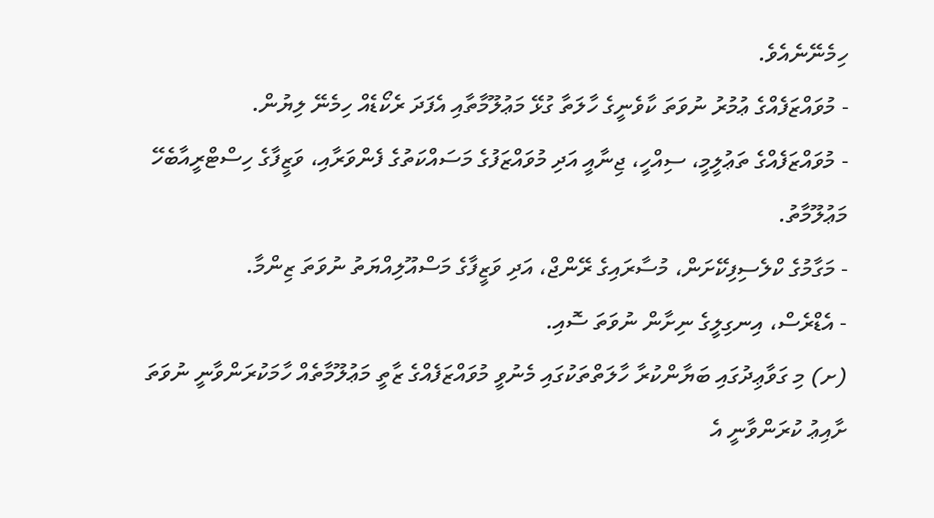ހިމެނޭނެއެވެ.
- މުވައްޒަފެއްގެ ޢުމުރު ނުވަތަ ކާވެނީގެ ހާލަތާ ގުޅޭ މަޢުލޫމާތާއި އެފަދަ ރެކޯޑެއް ހިމެނޭ ލިޔުން.
- މުވައްޒަފެއްގެ ތަޢުލީމީ، ސިއްހީ، ޖިނާއީ އަދި މުވައްޒަފުގެ މަސައްކަތުގެ ފެންވަރާއި، ވަޒީފާގެ ހިސްޓްރީއާބެހޭ މަޢުލޫމާތު.
- މަގާމުގެ ކްލެސިފިކޭށަން، މުސާރައިގެ ރޭންޖް، އަދި ވަޒީފާގެ މަސްއޫލިއްޔަތު ނުވަތަ ޒިންމާ.
- އެޑްރެސް، އިނގިލީގެ ނިށާން ނުވަތަ ސޮއި.
(ށ) މި ގަވާޢިދުގައި ބަޔާންކުރާ ހާލަތްތަކުގައި މެނުވީ މުވައްޒަފެއްގެ ޒާތީ މަޢުލޫމާތެއް ހާމަކުރަންވާނީ ނުވަތަ ށާއިޢު ކުރަންވާނީ އެ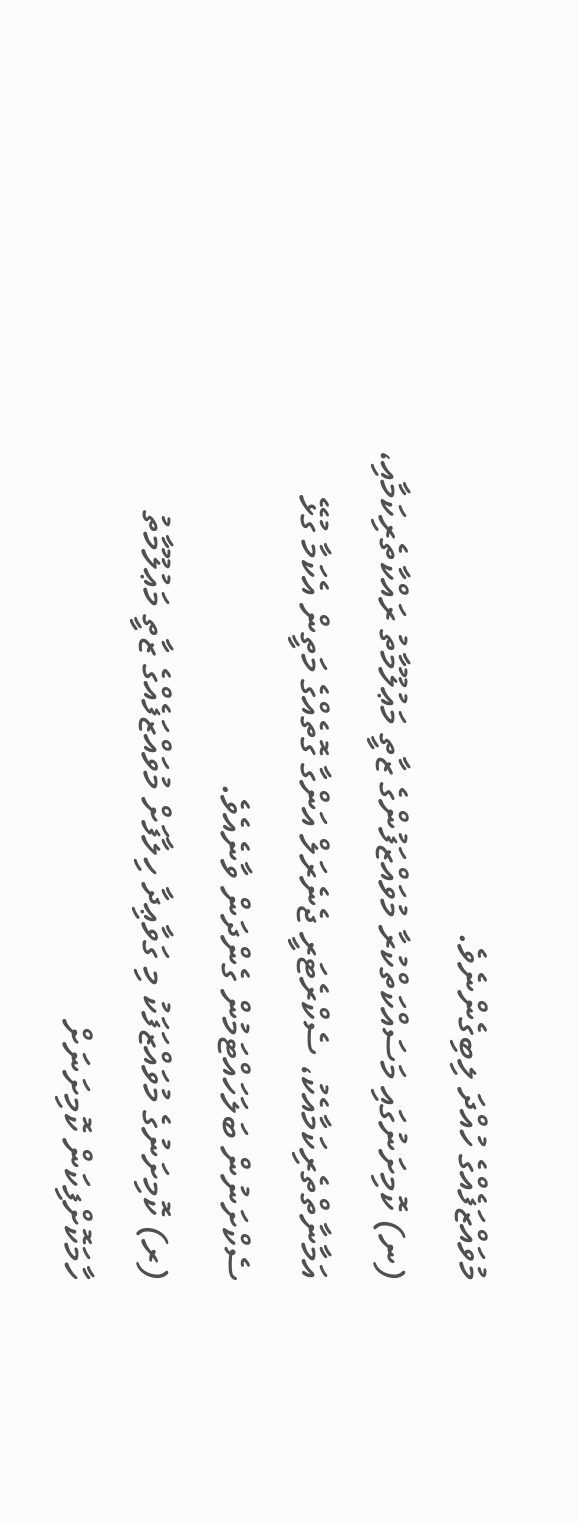މުވައްޒަފެއްގެ ހުއްދަ ލިބިގެންނެވެ.
(ނ) ކޮމިށަނުގައި މަސައްކަތްކުރާ މުވައްޒަފުންގެ ޒާތީ މަޢުލޫމާތު ރައްކާތެރިކަމާއި، އަމާނާތްތެރިކަމާއެކު، ސެކްރެޓަރީ ޖެނެރަލް އަންގާ ގޮތެއްގެ މަތީން އެކަމާ ގުޅޭ ސެކްށަނުން ބަލަހައްޓަމުން ގެންދަން ވާނެއެވެ.
(ރ) ކޮމިށަނުގެ މުވައްޒަފަކު މި ގަވާޢިދާ ހިލާފަށް މުވައްޒަފެއްގެ ޒާތީ މަޢުލޫމާތު ހާމަކޮށްފިކަން ކޮމިށަނަށް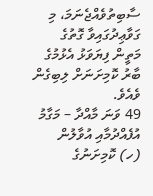ސާބިތުވެއްޖެނަމަ، މި ގަވާޢިދުގައިވާ ގޮތުގެ މަތީން ފިޔަވަޅު އެޅުމުގެ ބާރު ކޮމިށަނަށް ލިބިގެން ވެއެވެ.
49 ވަނަ މާއްދާ – މަގާމު އުފެއްދުމާއި އުވާލުން
(ހ) ކޮމިށަނުގެ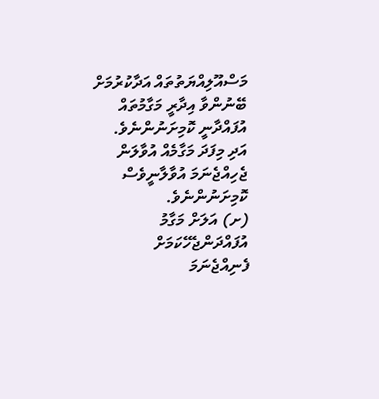މަސްއޫލިއްޔަތުތައް އަދާކުރުމަށް ބޭނުންވާ އިދާރީ މަގާމުތައް އުފައްދާނީ ކޮމިށަނުންނެވެ. އަދި މިފަދަ މަގާމެއް އުވާލަން ޖެހިއްޖެނަމަ އުވާލާނީވެސް ކޮމިށަނުންނެވެ.
(ށ) އަލަށް މަގާމު އުފައްދަންޖެހޭކަމަށް ފެނިއްޖެނަމަ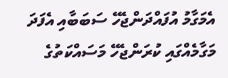އެމަގާމު އުފައްދަންޖެހޭ ސަބަބާއި އެފަދަ މަގާމެއްގައި ކުރަންޖެހޭ މަސައްކަތުގެ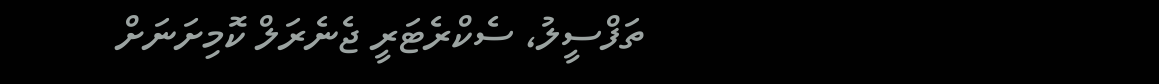ތަފްސީލު، ސެކްރެޓަރީ ޖެނެރަލް ކޮމިށަނަށް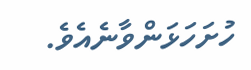ހުށަހަޅަންވާނެއެވެ.